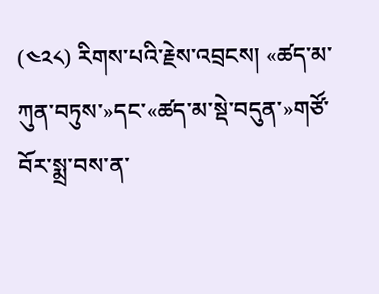(༤༢༨) རིགས་པའི་རྗེས་འབྲངས། «ཚད་མ་ཀུན་བཏུས་»དང་«ཚད་མ་སྡེ་བདུན་»གཙོ་བོར་སྨྲ་བས་ན་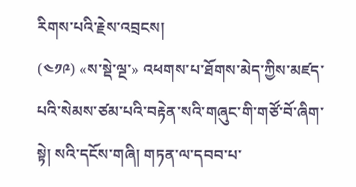རིགས་པའི་རྗེས་འབྲངས།
(༤༡༩) «ས་སྡེ་ལྔ་» འཕགས་པ་ཐོགས་མེད་ཀྱིས་མཛད་པའི་སེམས་ཙམ་པའི་བརྟེན་སའི་གཞུང་གི་གཙོ་བོ་ཞིག་སྟེ། སའི་དངོས་གཞི། གཏན་ལ་དབབ་པ་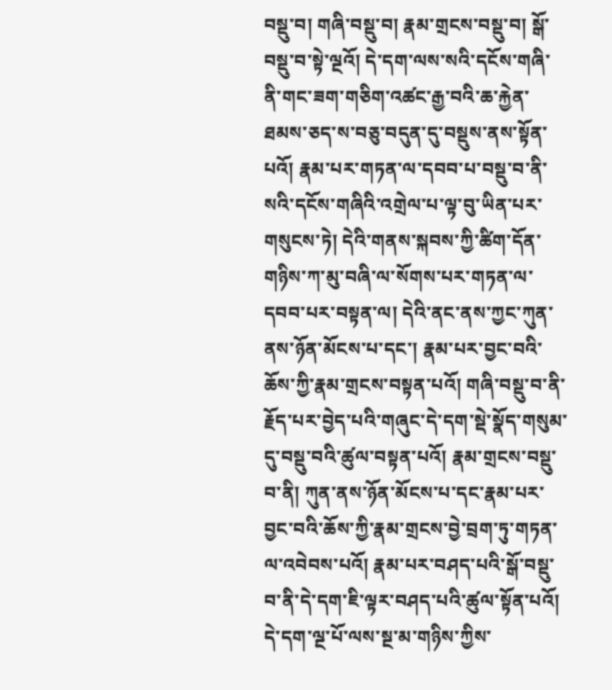བསྡུ་བ། གཞི་བསྡུ་བ། རྣམ་གྲངས་བསྡུ་བ། སྒོ་བསྡུ་བ་སྟེ་ལྔའོ། དེ་དག་ལས་སའི་དངོས་གཞི་ནི་གང་ཟག་གཅིག་འཚང་རྒྱ་བའི་ཆ་རྐྱེན་ཐམས་ཅད་ས་བཅུ་བདུན་དུ་བསྡུས་ནས་སྟོན་པའོ། རྣམ་པར་གཏན་ལ་དབབ་པ་བསྡུ་བ་ནི་སའི་དངོས་གཞིའི་འགྲེལ་པ་ལྟ་བུ་ཡིན་པར་གསུངས་ཏེ། དེའི་གནས་སྐབས་ཀྱི་ཚིག་དོན་གཉིས་ཀ་མུ་བཞི་ལ་སོགས་པར་གཏན་ལ་དབབ་པར་བསྟན་ལ། དེའི་ནང་ནས་ཀྱང་ཀུན་ནས་ཉོན་མོངས་པ་དང་། རྣམ་པར་བྱང་བའི་ཆོས་ཀྱི་རྣམ་གྲངས་བསྟན་པའོ། གཞི་བསྡུ་བ་ནི་རྗོད་པར་བྱེད་པའི་གཞུང་དེ་དག་སྡེ་སྣོད་གསུམ་དུ་བསྡུ་བའི་ཚུལ་བསྟན་པའོ། རྣམ་གྲངས་བསྡུ་བ་ནི། ཀུན་ནས་ཉོན་མོངས་པ་དང་རྣམ་པར་བྱང་བའི་ཆོས་ཀྱི་རྣམ་གྲངས་བྱེ་བྲག་ཏུ་གཏན་ལ་འབེབས་པའོ། རྣམ་པར་བཤད་པའི་སྒོ་བསྡུ་བ་ནི་དེ་དག་ཇི་ལྟར་བཤད་པའི་ཚུལ་སྟོན་པའོ། དེ་དག་ལྔ་པོ་ལས་སྔ་མ་གཉིས་ཀྱིས་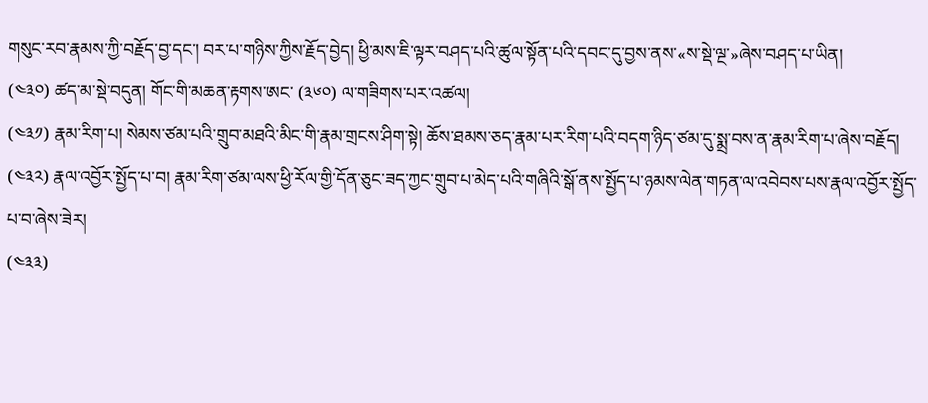གསུང་རབ་རྣམས་ཀྱི་བརྗོད་བྱ་དང་། བར་པ་གཉིས་ཀྱིས་རྗོད་བྱེད། ཕྱི་མས་ཇི་ལྟར་བཤད་པའི་ཚུལ་སྟོན་པའི་དབང་དུ་བྱས་ནས་«ས་སྡེ་ལྔ་»ཞེས་བཤད་པ་ཡིན།
(༤༣༠) ཚད་མ་སྡེ་བདུན། གོང་གི་མཆན་རྟགས་ཨང་ (༣༦༠) ལ་གཟིགས་པར་འཚལ།
(༤༣༡) རྣམ་རིག་པ། སེམས་ཙམ་པའི་གྲུབ་མཐའི་མིང་གི་རྣམ་གྲངས་ཤིག་སྟེ། ཆོས་ཐམས་ཅད་རྣམ་པར་རིག་པའི་བདག་ཉིད་ཙམ་དུ་སྨྲ་བས་ན་རྣམ་རིག་པ་ཞེས་བརྗོད།
(༤༣༢) རྣལ་འབྱོར་སྤྱོད་པ་བ། རྣམ་རིག་ཙམ་ལས་ཕྱི་རོལ་གྱི་དོན་ཅུང་ཟད་ཀྱང་གྲུབ་པ་མེད་པའི་གཞིའི་སྒོ་ནས་སྤྱོད་པ་ཉམས་ལེན་གཏན་ལ་འབེབས་པས་རྣལ་འབྱོར་སྤྱོད་པ་བ་ཞེས་ཟེར།
(༤༣༣)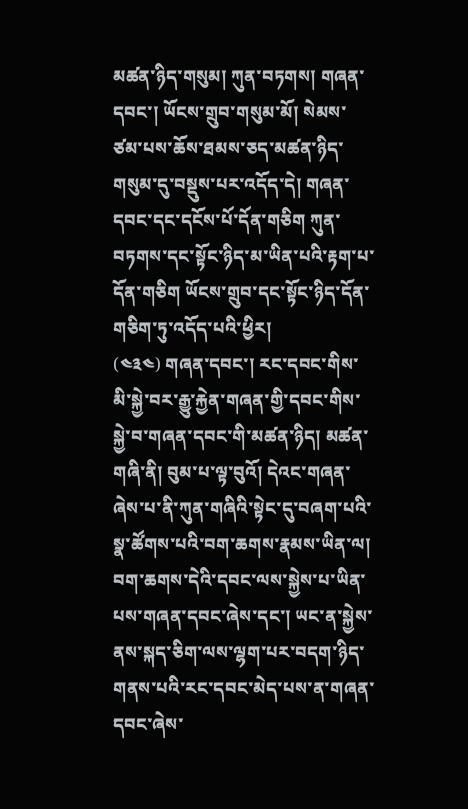མཚན་ཉིད་གསུམ། ཀུན་བཏགས། གཞན་དབང་། ཡོངས་གྲུབ་གསུམ་མོ། སེམས་ཙམ་པས་ཆོས་ཐམས་ཅད་མཚན་ཉིད་གསུམ་དུ་བསྡུས་པར་འདོད་དེ། གཞན་དབང་དང་དངོས་པོ་དོན་གཅིག ཀུན་བཏགས་དང་སྟོང་ཉིད་མ་ཡིན་པའི་རྟག་པ་དོན་གཅིག ཡོངས་གྲུབ་དང་སྟོང་ཉིད་དོན་གཅིག་ཏུ་འདོད་པའི་ཕྱིར།
(༤༣༤) གཞན་དབང་། རང་དབང་གིས་མི་སྐྱེ་བར་རྒྱུ་རྐྱེན་གཞན་གྱི་དབང་གིས་སྐྱེ་བ་གཞན་དབང་གི་མཚན་ཉིད། མཚན་གཞི་ནི། བུམ་པ་ལྟ་བུའོ། དེའང་གཞན་ཞེས་པ་ནི་ཀུན་གཞིའི་སྟེང་དུ་བཞག་པའི་སྣ་ཚོགས་པའི་བག་ཆགས་རྣམས་ཡིན་ལ། བག་ཆགས་དེའི་དབང་ལས་སྐྱེས་པ་ཡིན་པས་གཞན་དབང་ཞེས་དང་། ཡང་ན་སྐྱེས་ནས་སྐད་ཅིག་ལས་ལྷག་པར་བདག་ཉིད་གནས་པའི་རང་དབང་མེད་པས་ན་གཞན་དབང་ཞེས་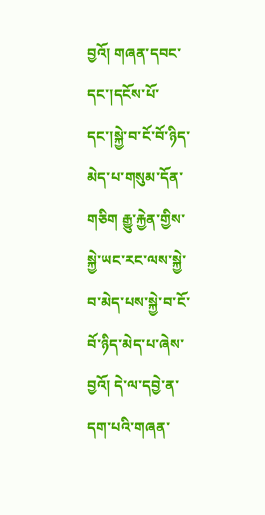བྱའོ། གཞན་དབང་དང་།དངོས་པོ་དང་།སྐྱེ་བ་ངོ་བོ་ཉིད་མེད་པ་གསུམ་དོན་གཅིག རྒྱུ་རྐྱེན་གྱིས་སྐྱེ་ཡང་རང་ལས་སྐྱེ་བ་མེད་པས་སྐྱེ་བ་ངོ་བོ་ཉིད་མེད་པ་ཞེས་བྱའོ། དེ་ལ་དབྱེ་ན་དག་པའི་གཞན་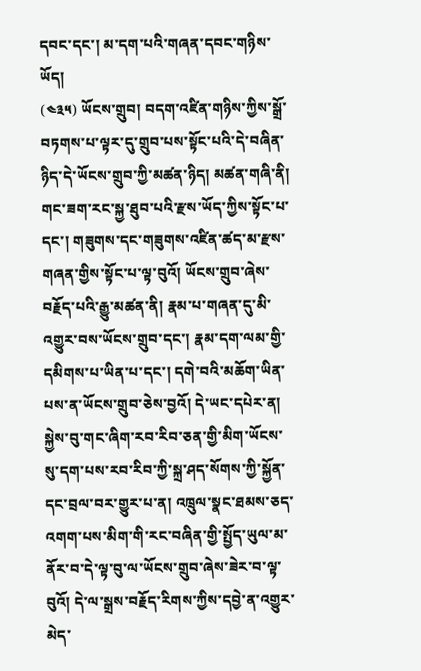དབང་དང་། མ་དག་པའི་གཞན་དབང་གཉིས་ཡོད།
(༤༣༥) ཡོངས་གྲུབ། བདག་འཛིན་གཉིས་ཀྱིས་སྒྲོ་བཏགས་པ་ལྟར་དུ་གྲུབ་པས་སྟོང་པའི་དེ་བཞིན་ཉིད་དེ་ཡོངས་གྲུབ་ཀྱི་མཚན་ཉིད། མཚན་གཞི་ནི། གང་ཟག་རང་སྐྱ་ཐུབ་པའི་རྫས་ཡོད་ཀྱིས་སྟོང་པ་དང་། གཟུགས་དང་གཟུགས་འཛིན་ཚད་མ་རྫས་གཞན་གྱིས་སྟོང་པ་ལྟ་བུའོ། ཡོངས་གྲུབ་ཞེས་བརྗོད་པའི་རྒྱུ་མཚན་ནི། རྣམ་པ་གཞན་དུ་མི་འགྱུར་བས་ཡོངས་གྲུབ་དང་། རྣམ་དག་ལམ་གྱི་དམིགས་པ་ཡིན་པ་དང་། དགེ་བའི་མཆོག་ཡིན་པས་ན་ཡོངས་གྲུབ་ཅེས་བྱའོ། དེ་ཡང་དཔེར་ན། སྐྱེས་བུ་གང་ཞིག་རབ་རིབ་ཅན་གྱི་མིག་ཡོངས་སུ་དག་པས་རབ་རིབ་ཀྱི་སྐྲ་ཤད་སོགས་ཀྱི་སྐྱོན་དང་བྲལ་བར་གྱུར་པ་ན། འཁྲུལ་སྣང་ཐམས་ཅད་འགག་པས་མིག་གི་རང་བཞིན་གྱི་སྤྱོད་ཡུལ་མ་ནོར་བ་དེ་ལྟ་བུ་ལ་ཡོངས་གྲུབ་ཞེས་ཟེར་བ་ལྟ་བུའོ། དེ་ལ་སྒྲས་བརྗོད་རིགས་ཀྱིས་དབྱེ་ན་འགྱུར་མེད་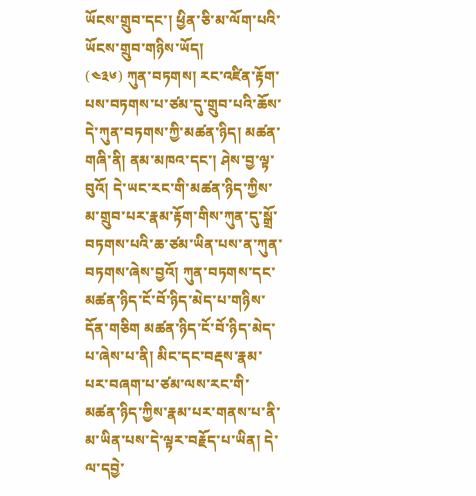ཡོངས་གྲུབ་དང་། ཕྱིན་ཅི་མ་ལོག་པའི་ཡོངས་གྲུབ་གཉིས་ཡོད།
(༤༣༦) ཀུན་བཏགས། རང་འཛིན་རྟོག་པས་བཏགས་པ་ཙམ་དུ་གྲུབ་པའི་ཆོས་དེ་ཀུན་བཏགས་ཀྱི་མཚན་ཉིད། མཚན་གཞི་ནི། ནམ་མཁའ་དང་། ཤེས་བྱ་ལྟ་བུའོ། དེ་ཡང་རང་གི་མཚན་ཉིད་ཀྱིས་མ་གྲུབ་པར་རྣམ་རྟོག་གིས་ཀུན་དུ་སྒྲོ་བཏགས་པའི་ཆ་ཙམ་ཡིན་པས་ན་ཀུན་བཏགས་ཞེས་བྱའོ། ཀུན་བཏགས་དང་མཚན་ཉིད་ངོ་བོ་ཉིད་མེད་པ་གཉིས་དོན་གཅིག མཚན་ཉིད་ངོ་བོ་ཉིད་མེད་པ་ཞེས་པ་ནི། མིང་དང་བརྡས་རྣམ་པར་བཞག་པ་ཙམ་ལས་རང་གི་མཚན་ཉིད་ཀྱིས་རྣམ་པར་གནས་པ་ནི་མ་ཡིན་པས་དེ་ལྟར་བརྗོད་པ་ཡིན། དེ་ལ་དབྱེ་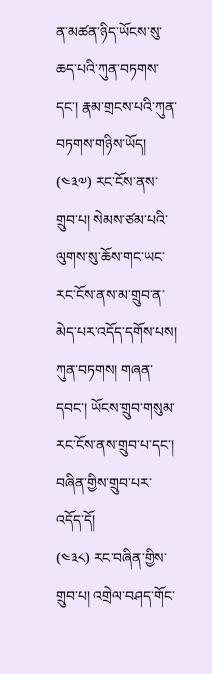ན་མཚན་ཉིད་ཡོངས་སུ་ཆད་པའི་ཀུན་བཏགས་དང་། རྣམ་གྲངས་པའི་ཀུན་བཏགས་གཉིས་ཡོད།
(༤༣༧) རང་ངོས་ནས་གྲུབ་པ། སེམས་ཙམ་པའི་ལུགས་སུ་ཆོས་གང་ཡང་རང་ངོས་ནས་མ་གྲུབ་ན་མེད་པར་འདོད་དགོས་པས། ཀུན་བཏགས། གཞན་དབང་། ཡོངས་གྲུབ་གསུམ་རང་ངོས་ནས་གྲུབ་པ་དང་། བཞིན་གྱིས་གྲུབ་པར་འདོད་དོ།
(༤༣༨) རང་བཞིན་གྱིས་གྲུབ་པ། འགྲེལ་བཤད་གོང་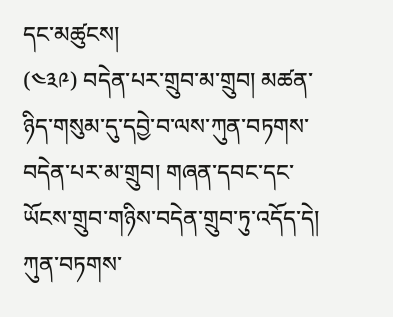དང་མཚུངས།
(༤༣༩) བདེན་པར་གྲུབ་མ་གྲུབ། མཚན་ཉིད་གསུམ་དུ་དབྱེ་བ་ལས་ཀུན་བཏགས་བདེན་པར་མ་གྲུབ། གཞན་དབང་དང་ཡོངས་གྲུབ་གཉིས་བདེན་གྲུབ་ཏུ་འདོད་དེ། ཀུན་བཏགས་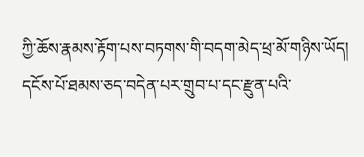ཀྱི་ཆོས་རྣམས་རྟོག་པས་བཏགས་གི་བདག་མེད་ཕྲ་མོ་གཉིས་ཡོད། དངོས་པོ་ཐམས་ཅད་བདེན་པར་གྲུབ་པ་དང་རྫུན་པའི་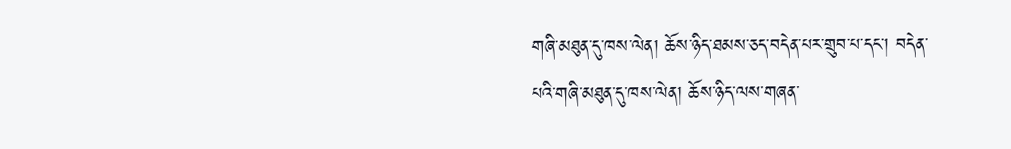གཞི་མཐུན་དུ་ཁས་ལེན། ཆོས་ཉིད་ཐམས་ཅད་བདེན་པར་གྲུབ་པ་དང་། བདེན་པའི་གཞི་མཐུན་དུ་ཁས་ལེན། ཆོས་ཉིད་ལས་གཞན་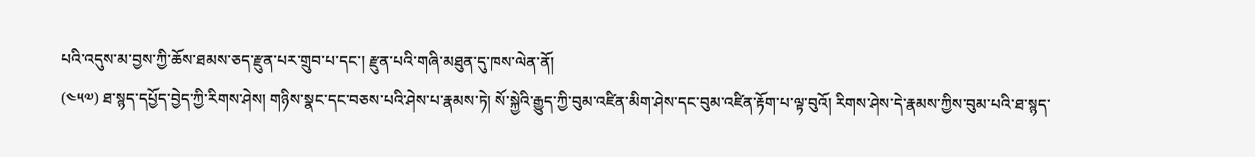པའི་འདུས་མ་བྱས་ཀྱི་ཆོས་ཐམས་ཅད་རྫུན་པར་གྲུབ་པ་དང་། རྫུན་པའི་གཞི་མཐུན་དུ་ཁས་ལེན་ནོ།
(༤༥༧) ཐ་སྙད་དཔྱོད་བྱེད་ཀྱི་རིགས་ཤེས། གཉིས་སྣང་དང་བཅས་པའི་ཤེས་པ་རྣམས་ཏེ། སོ་སྐྱེའི་རྒྱུད་ཀྱི་བུམ་འཛིན་མིག་ཤེས་དང་བུམ་འཛིན་རྟོག་པ་ལྟ་བུའོ། རིགས་ཤེས་དེ་རྣམས་ཀྱིས་བུམ་པའི་ཐ་སྙད་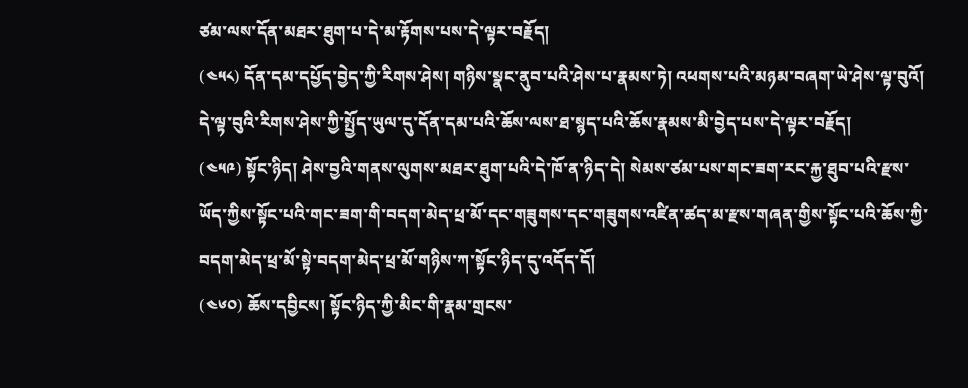ཙམ་ལས་དོན་མཐར་ཐུག་པ་དེ་མ་རྟོགས་པས་དེ་ལྟར་བརྗོད།
(༤༥༨) དོན་དམ་དཔྱོད་བྱེད་ཀྱི་རིགས་ཤེས། གཉིས་སྣང་ནུབ་པའི་ཤེས་པ་རྣམས་ཏེ། འཕགས་པའི་མཉམ་བཞག་ཡེ་ཤེས་ལྟ་བུའོ། དེ་ལྟ་བུའི་རིགས་ཤེས་ཀྱི་སྤྱོད་ཡུལ་དུ་དོན་དམ་པའི་ཆོས་ལས་ཐ་སྙད་པའི་ཆོས་རྣམས་མི་བྱེད་པས་དེ་ལྟར་བརྗོད།
(༤༥༩) སྟོང་ཉིད། ཤེས་བྱའི་གནས་ལུགས་མཐར་ཐུག་པའི་དེ་ཁོ་ན་ཉིད་དེ། སེམས་ཙམ་པས་གང་ཟག་རང་རྐྱ་ཐུབ་པའི་རྫས་ཡོད་ཀྱིས་སྟོང་པའི་གང་ཟག་གི་བདག་མེད་ཕྲ་མོ་དང་གཟུགས་དང་གཟུགས་འཛིན་ཚད་མ་རྫས་གཞན་གྱིས་སྟོང་པའི་ཆོས་ཀྱི་བདག་མེད་ཕྲ་མོ་སྟེ་བདག་མེད་ཕྲ་མོ་གཉིས་ཀ་སྟོང་ཉིད་དུ་འདོད་དོ།
(༤༦༠) ཆོས་དབྱིངས། སྟོང་ཉིད་ཀྱི་མིང་གི་རྣམ་གྲངས་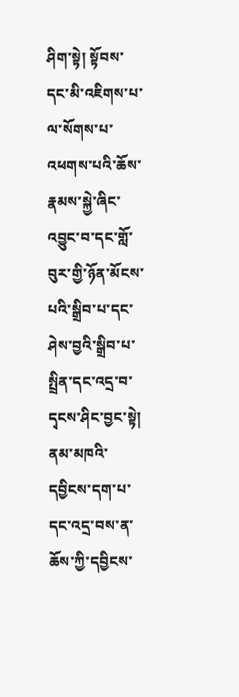ཤིག་སྟེ། སྟོབས་དང་མི་འཇིགས་པ་ལ་སོགས་པ་འཕགས་པའི་ཆོས་རྣམས་སྐྱེ་ཞིང་འབྱུང་བ་དང་གློ་བུར་གྱི་ཉོན་མོངས་པའི་སྒྲིབ་པ་དང་ཤེས་བྱའི་སྒྲིབ་པ་སྤྲིན་དང་འདྲ་བ་དྭངས་ཤིང་བྱང་སྟེ། ནམ་མཁའི་དབྱིངས་དག་པ་དང་འདྲ་བས་ན་ཆོས་ཀྱི་དབྱིངས་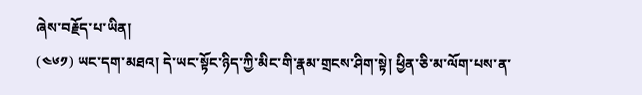ཞེས་བརྗོད་པ་ཡིན།
(༤༦༡) ཡང་དག་མཐའ། དེ་ཡང་སྟོང་ཉིད་ཀྱི་མིང་གི་རྣམ་གྲངས་ཤིག་སྟེ། ཕྱིན་ཅི་མ་ལོག་པས་ན་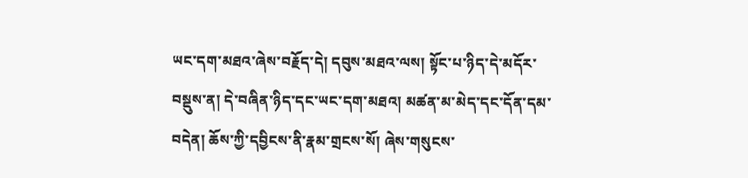ཡང་དག་མཐའ་ཞེས་བརྗོད་དེ། དབུས་མཐའ་ལས། སྟོང་པ་ཉིད་དེ་མདོར་བསྡུས་ན། དེ་བཞིན་ཉིད་དང་ཡང་དག་མཐའ། མཚན་མ་མེད་དང་དོན་དམ་བདེན། ཆོས་ཀྱི་དབྱིངས་ནི་རྣམ་གྲངས་སོ། ཞེས་གསུངས་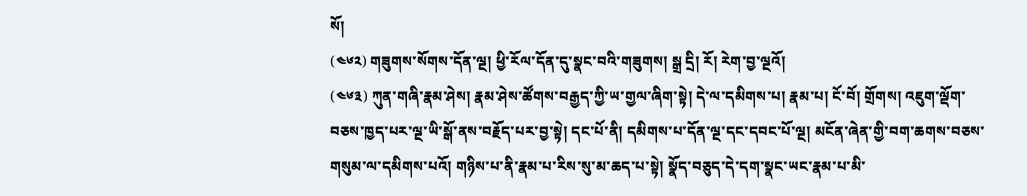སོ།
(༤༦༢) གཟུགས་སོགས་དོན་ལྔ། ཕྱི་རོལ་དོན་དུ་སྣང་བའི་གཟུགས། སྒྲ དྲི། རོ། རེག་བྱ་ལྔའོ།
(༤༦༣) ཀུན་གཞི་རྣམ་ཤེས། རྣམ་ཤེས་ཚོགས་བརྒྱད་ཀྱི་ཡ་གྱལ་ཞིག་སྟེ། དེ་ལ་དམིགས་པ། རྣམ་པ། ངོ་བོ། གྲོགས། འཇུག་ལྡོག་བཅས་ཁྱད་པར་ལྔ་ཡི་སྒོ་ནས་བརྗོད་པར་བྱ་སྟེ། དང་པོ་ནི། དམིགས་པ་དོན་ལྔ་དང་དབང་པོ་ལྔ། མངོན་ཞེན་གྱི་བག་ཆགས་བཅས་གསུམ་ལ་དམིགས་པའོ། གཉིས་པ་ནི་རྣམ་པ་རིས་སུ་མ་ཆད་པ་སྟེ། སྣོད་བཅུད་དེ་དག་སྣང་ཡང་རྣམ་པ་མི་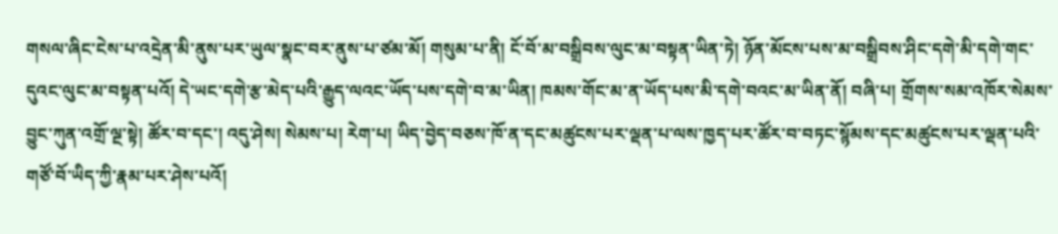གསལ་ཞིང་ངེས་པ་འདྲེན་མི་ནུས་པར་ཡུལ་སྣང་བར་ནུས་པ་ཙམ་མོ། གསུམ་པ་ནི། ངོ་བོ་མ་བསྒྲིབས་ལུང་མ་བསྟན་ཡིན་ཏེ། ཉོན་མོངས་པས་མ་བསྒྲིབས་ཤིང་དགེ་མི་དགེ་གང་དུའང་ལུང་མ་བསྟན་པའོ། དེ་ཡང་དགེ་རྩ་མེད་པའི་རྒྱུད་ལའང་ཡོད་པས་དགེ་བ་མ་ཡིན། ཁམས་གོང་མ་ན་ཡོད་པས་མི་དགེ་བའང་མ་ཡིན་ནོ། བཞི་པ། གྲོགས་སམ་འཁོར་སེམས་བྱུང་ཀུན་འགྲོ་ལྔ་སྟེ། ཚོར་བ་དང་། འདུ་ཤེས། སེམས་པ། རེག་པ། ཡིད་བྱེད་བཅས་ཁོ་ན་དང་མཚུངས་པར་ལྡན་པ་ལས་ཁྱད་པར་ཚོར་བ་བཏང་སྙོམས་དང་མཚུངས་པར་ལྡན་པའི་གཙོ་བོ་ཡིད་ཀྱི་རྣམ་པར་ཤེས་པའོ།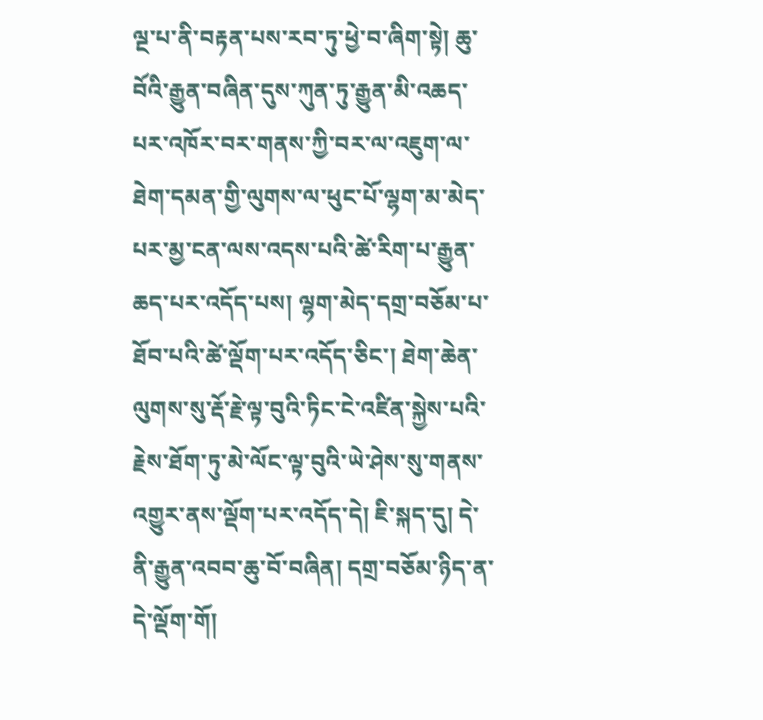ལྔ་པ་ནི་བརྟན་པས་རབ་ཏུ་ཕྱེ་བ་ཞིག་སྟེ། ཆུ་བོའི་རྒྱུན་བཞིན་དུས་ཀུན་ཏུ་རྒྱུན་མི་འཆད་པར་འཁོར་བར་གནས་ཀྱི་བར་ལ་འཇུག་ལ་ཐེག་དམན་གྱི་ལུགས་ལ་ཕུང་པོ་ལྷག་མ་མེད་པར་མྱ་ངན་ལས་འདས་པའི་ཚེ་རིག་པ་རྒྱུན་ཆད་པར་འདོད་པས། ལྷག་མེད་དགྲ་བཅོམ་པ་ཐོབ་པའི་ཚེ་ལྡོག་པར་འདོད་ཅིང་། ཐེག་ཆེན་ལུགས་སུ་རྡོ་རྗེ་ལྟ་བུའི་ཏིང་ངེ་འཛིན་སྐྱེས་པའི་རྗེས་ཐོག་ཏུ་མེ་ལོང་ལྟ་བུའི་ཡེ་ཤེས་སུ་གནས་འགྱུར་ནས་ལྡོག་པར་འདོད་དེ། ཇི་སྐད་དུ། དེ་ནི་རྒྱུན་འབབ་ཆུ་བོ་བཞིན། དགྲ་བཅོམ་ཉིད་ན་དེ་ལྡོག་གོ།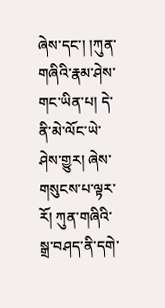ཞེས་དང་། །ཀུན་གཞིའི་རྣམ་ཤེས་གང་ཡིན་པ། དེ་ནི་མེ་ལོང་ཡེ་ཤེས་གྱུར། ཞེས་གསུངས་པ་ལྟར་རོ། ཀུན་གཞིའི་སྒྲ་བཤད་ནི་དགེ་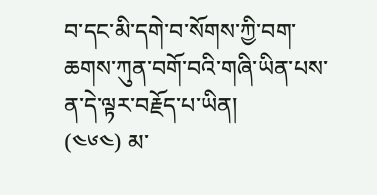བ་དང་མི་དགེ་བ་སོགས་ཀྱི་བག་ཆགས་ཀུན་བགོ་བའི་གཞི་ཡིན་པས་ན་དེ་ལྟར་བརྗོད་པ་ཡིན།
(༤༦༤) མ་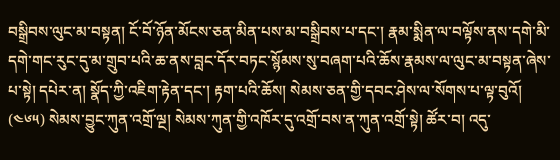བསྒྲིབས་ལུང་མ་བསྟན། ངོ་བོ་ཉོན་མོངས་ཅན་མིན་པས་མ་བསྒྲིབས་པ་དང་། རྣམ་སྨིན་ལ་བལྟོས་ནས་དགེ་མི་དགེ་གང་རུང་དུ་མ་གྲུབ་པའི་ཆ་ནས་བླང་དོར་བཏང་སྙོམས་སུ་བཞག་པའི་ཆོས་རྣམས་ལ་ལུང་མ་བསྟན་ཞེས་པ་སྟེ། དཔེར་ན། སྣོད་ཀྱི་འཇིག་རྟེན་དང་། རྟག་པའི་ཆོས། སེམས་ཅན་གྱི་དབང་ཤེས་ལ་སོགས་པ་ལྟ་བུའོ།
(༤༦༥) སེམས་བྱུང་ཀུན་འགྲོ་ལྔ། སེམས་ཀུན་གྱི་འཁོར་དུ་འགྲོ་བས་ན་ཀུན་འགྲོ་སྟེ། ཚོར་བ། འདུ་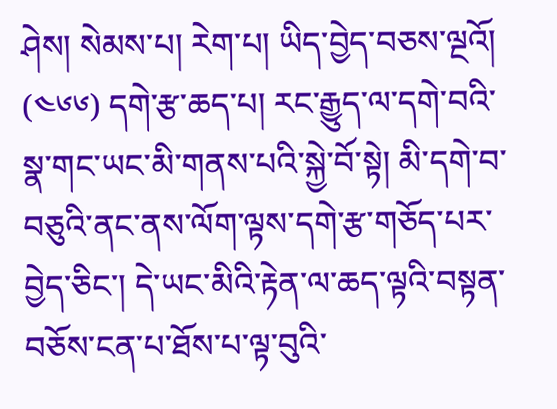ཤེས། སེམས་པ། རེག་པ། ཡིད་བྱེད་བཅས་ལྔའོ།
(༤༦༦) དགེ་རྩ་ཆད་པ། རང་རྒྱུད་ལ་དགེ་བའི་སྣ་གང་ཡང་མི་གནས་པའི་སྐྱེ་བོ་སྟེ། མི་དགེ་བ་བཅུའི་ནང་ནས་ལོག་ལྟས་དགེ་རྩ་གཅོད་པར་བྱེད་ཅིང་། དེ་ཡང་མིའི་རྟེན་ལ་ཆད་ལྟའི་བསྟན་བཅོས་ངན་པ་ཐོས་པ་ལྟ་བུའི་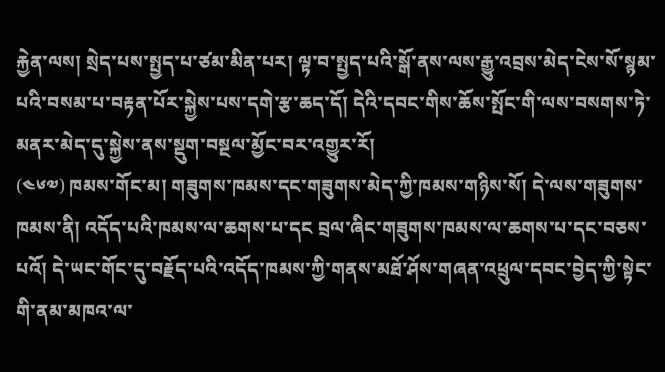རྐྱེན་ལས། སྲེད་པས་སྤྱད་པ་ཙམ་མིན་པར། ལྟ་བ་སྤྱད་པའི་སྒོ་ནས་ལས་རྒྱུ་འབྲས་མེད་ངེས་སོ་སྙམ་པའི་བསམ་པ་བརྟན་པོར་སྐྱེས་པས་དགེ་རྩ་ཆད་དོ། དེའི་དབང་གིས་ཆོས་སྤོང་གི་ལས་བསགས་ཏེ་མནར་མེད་དུ་སྐྱེས་ནས་སྡུག་བསྔལ་མྱོང་བར་འགྱུར་རོ།
(༤༦༧) ཁམས་གོང་མ། གཟུགས་ཁམས་དང་གཟུགས་མེད་ཀྱི་ཁམས་གཉིས་སོ། དེ་ལས་གཟུགས་ཁམས་ནི། འདོད་པའི་ཁམས་ལ་ཆགས་པ་དང བྲལ་ཞིང་གཟུགས་ཁམས་ལ་ཆགས་པ་དང་བཅས་པའོ། དེ་ཡང་གོང་དུ་བརྗོད་པའི་འདོད་ཁམས་ཀྱི་གནས་མཐོ་ཤོས་གཞན་འཕྲུལ་དབང་བྱེད་ཀྱི་སྟེང་གི་ནམ་མཁའ་ལ་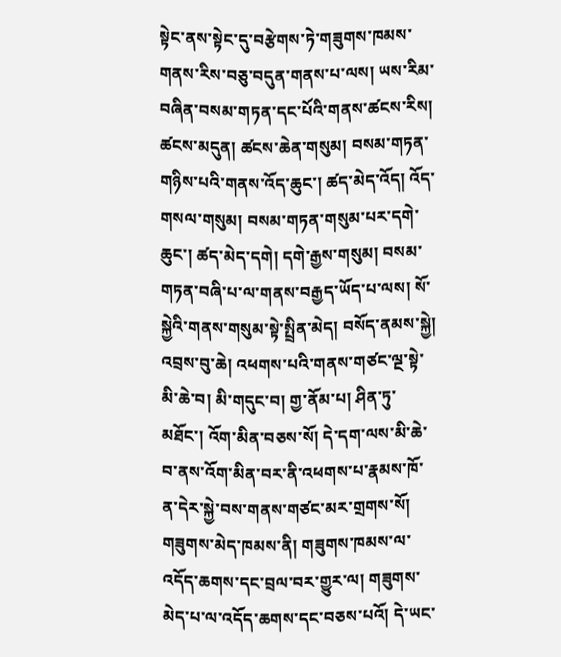སྟེང་ནས་སྟེང་དུ་བརྩེགས་ཏེ་གཟུགས་ཁམས་གནས་རིས་བཅུ་བདུན་གནས་པ་ལས། ཡས་རིམ་བཞིན་བསམ་གཏན་དང་པོའི་གནས་ཚངས་རིས། ཚངས་མདུན། ཚངས་ཆེན་གསུམ། བསམ་གཏན་གཉིས་པའི་གནས་འོད་ཆུང་། ཚད་མེད་འོད། འོད་གསལ་གསུམ། བསམ་གཏན་གསུམ་པར་དགེ་ཆུང་། ཚད་མེད་དགེ། དགེ་རྒྱས་གསུམ། བསམ་གཏན་བཞི་པ་ལ་གནས་བརྒྱད་ཡོད་པ་ལས། སོ་སྐྱེའི་གནས་གསུམ་སྟེ་སྤྲིན་མེད། བསོད་ནམས་སྐྱེ། འབྲས་བུ་ཆེ། འཕགས་པའི་གནས་གཙང་ལྔ་སྟེ་མི་ཆེ་བ། མི་གདུང་བ། གྱ་ནོམ་པ། ཤིན་ཏུ་མཐོང་། འོག་མིན་བཅས་སོ། དེ་དག་ལས་མི་ཆེ་བ་ནས་འོག་མིན་བར་ནི་འཕགས་པ་རྣམས་ཁོ་ན་དེར་སྐྱེ་བས་གནས་གཙང་མར་གྲགས་སོ། གཟུགས་མེད་ཁམས་ནི། གཟུགས་ཁམས་ལ་འདོད་ཆགས་དང་བྲལ་བར་གྱུར་ལ། གཟུགས་མེད་པ་ལ་འདོད་ཆགས་དང་བཅས་པའོ། དེ་ཡང་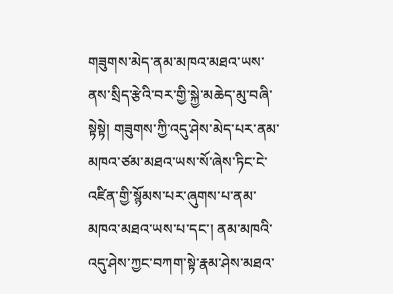གཟུགས་མེད་ནམ་མཁའ་མཐའ་ཡས་ནས་སྲིད་རྩེའི་བར་གྱི་སྐྱེ་མཆེད་མུ་བཞི་སྟེསྟེ། གཟུགས་ཀྱི་འདུ་ཤེས་མེད་པར་ནམ་མཁའ་ཙམ་མཐའ་ཡས་སོ་ཞེས་ཏིང་ངེ་འཛིན་གྱི་སྙོམས་པར་ཞུགས་པ་ནམ་མཁའ་མཐའ་ཡས་པ་དང་། ནམ་མཁའི་འདུ་ཤེས་ཀྱང་བཀག་སྟེ་རྣམ་ཤེས་མཐའ་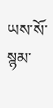ཡས་སོ་སྙམ་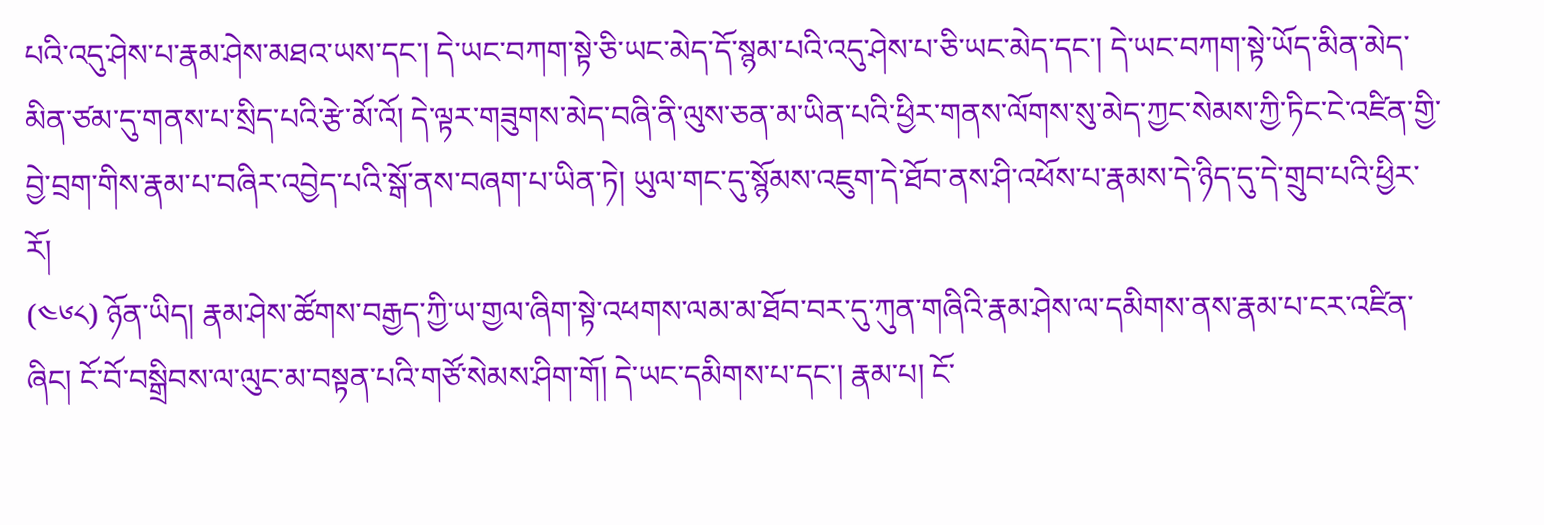པའི་འདུ་ཤེས་པ་རྣམ་ཤེས་མཐའ་ཡས་དང་། དེ་ཡང་བཀག་སྟེ་ཅི་ཡང་མེད་དོ་སྙམ་པའི་འདུ་ཤེས་པ་ཅི་ཡང་མེད་དང་། དེ་ཡང་བཀག་སྟེ་ཡོད་མིན་མེད་མིན་ཙམ་དུ་གནས་པ་སྲིད་པའི་རྩེ་མོ་འོ། དེ་ལྟར་གཟུགས་མེད་བཞི་ནི་ལུས་ཅན་མ་ཡིན་པའི་ཕྱིར་གནས་ལོགས་སུ་མེད་ཀྱང་སེམས་ཀྱི་ཏིང་ངེ་འཛིན་གྱི་བྱེ་བྲག་གིས་རྣམ་པ་བཞིར་འབྱེད་པའི་སྒོ་ནས་བཞག་པ་ཡིན་ཏེ། ཡུལ་གང་དུ་སྙོམས་འཇུག་དེ་ཐོབ་ནས་ཤི་འཕོས་པ་རྣམས་དེ་ཉིད་དུ་དེ་གྲུབ་པའི་ཕྱིར་རོ།
(༤༦༨) ཉོན་ཡིད། རྣམ་ཤེས་ཚོགས་བརྒྱད་ཀྱི་ཡ་གྱལ་ཞིག་སྟེ་འཕགས་ལམ་མ་ཐོབ་བར་དུ་ཀུན་གཞིའི་རྣམ་ཤེས་ལ་དམིགས་ནས་རྣམ་པ་ངར་འཛིན་ཞིང། ངོ་བོ་བསྒྲིབས་ལ་ལུང་མ་བསྟན་པའི་གཙོ་སེམས་ཤིག་གོ། དེ་ཡང་དམིགས་པ་དང་། རྣམ་པ། ངོ་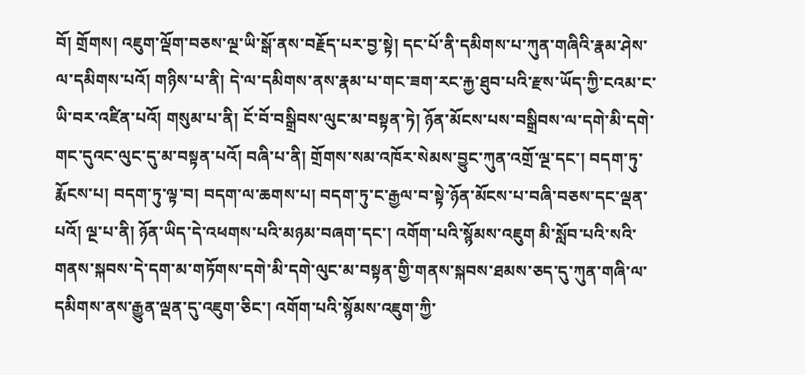བོ། གྲོགས། འཇུག་ལྡོག་བཅས་ལྔ་ཡི་སྒོ་ནས་བརྗོད་པར་བྱ་སྟེ། དང་པོ་ནི་དམིགས་པ་ཀུན་གཞིའི་རྣམ་ཤེས་ལ་དམིགས་པའོ། གཉིས་པ་ནི། དེ་ལ་དམིགས་ནས་རྣམ་པ་གང་ཟག་རང་རྐྱ་ཐུབ་པའི་རྫས་ཡོད་ཀྱི་ངའམ་ང་ཡི་བར་འཛིན་པའོ། གསུམ་པ་ནི། ངོ་བོ་བསྒྲིབས་ལུང་མ་བསྟན་ཏེ། ཉོན་མོངས་པས་བསྒྲིབས་ལ་དགེ་མི་དགེ་གང་དུའང་ལུང་དུ་མ་བསྟན་པའོ། བཞི་པ་ནི། གྲོགས་སམ་འཁོཪ་སེམས་བྱུང་ཀུན་འགྲོ་ལྔ་དང་། བདག་ཏུ་རྨོངས་པ། བདག་ཏུ་ལྟ་བ། བདག་ལ་ཆགས་པ། བདག་ཏུ་ང་རྒྱལ་བ་སྟེ་ཉོན་མོངས་པ་བཞི་བཅས་དང་ལྡན་པའོ། ལྔ་པ་ནི། ཉོན་ཡིད་དེ་འཕགས་པའི་མཉམ་བཞག་དང་། འགོག་པའི་སྙོམས་འཇུག མི་སློབ་པའི་སའི་གནས་སྐབས་དེ་དག་མ་གཏོགས་དགེ་མི་དགེ་ལུང་མ་བསྟན་གྱི་གནས་སྐབས་ཐམས་ཅད་དུ་ཀུན་གཞི་ལ་དམིགས་ནས་རྒྱུན་ལྡན་དུ་འཇུག་ཅིང་། འགོག་པའི་སྙོམས་འཇུག་ཀྱི་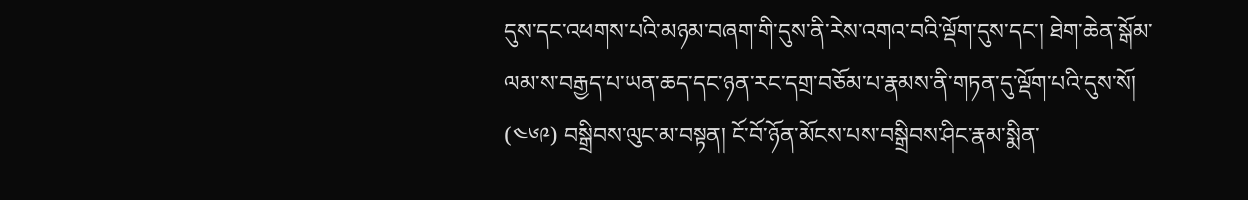དུས་དང་འཕགས་པའི་མཉམ་བཞག་གི་དུས་ནི་རེས་འགའ་བའི་ལྡོག་དུས་དང་། ཐེག་ཆེན་སྒོམ་ལམ་ས་བརྒྱད་པ་ཡན་ཆད་དང་ཉན་རང་དགྲ་བཅོམ་པ་རྣམས་ནི་གཏན་དུ་ལྡོག་པའི་དུས་སོ།
(༤༦༩) བསྒྲིབས་ལུང་མ་བསྟན། ངོ་བོ་ཉོན་མོངས་པས་བསྒྲིབས་ཤིང་རྣམ་སྨིན་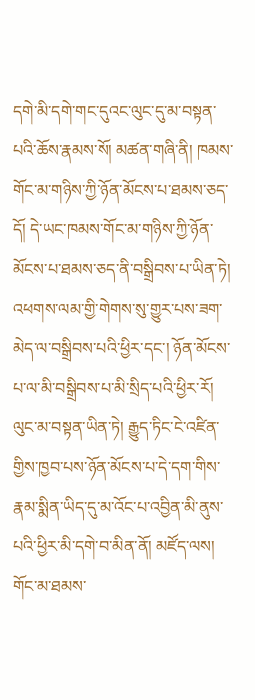དགེ་མི་དགེ་གང་དུའང་ལུང་དུ་མ་བསྟན་པའི་ཆོས་རྣམས་སོ། མཚན་གཞི་ནི། ཁམས་གོང་མ་གཉིས་ཀྱི་ཉོན་མོངས་པ་ཐམས་ཅད་དོ། དེ་ཡང་ཁམས་གོང་མ་གཉིས་ཀྱི་ཉོན་མོངས་པ་ཐམས་ཅད་ནི་བསྒྲིབས་པ་ཡིན་ཏེ། འཕགས་ལམ་གྱི་གེགས་སུ་གྱུར་པས་ཟག་མེད་ལ་བསྒྲིབས་པའི་ཕྱིར་དང་། ཉོན་མོངས་པ་ལ་མི་བསྒྲིབས་པ་མི་སྲིད་པའི་ཕྱིར་རོ། ལུང་མ་བསྟན་ཡིན་ཏེ། རྒྱུད་ཏིང་ངེ་འཛིན་གྱིས་ཁྱབ་པས་ཉོན་མོངས་པ་དེ་དག་གིས་རྣམ་སྨིན་ཡིད་དུ་མ་འོང་པ་འབྱིན་མི་ནུས་པའི་ཕྱིར་མི་དགེ་བ་མིན་ནོ། མཛོད་ལས། གོང་མ་ཐམས་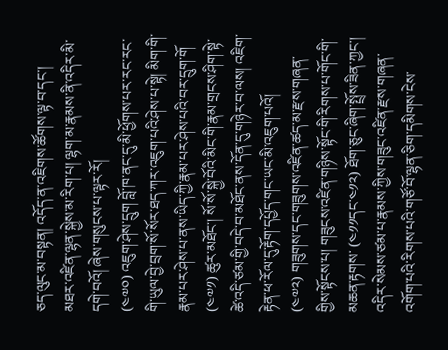ཅད་ལུང་མ་བསྟན། འདོད་ན་འཇིགས་ཚོགས་ལྟ་བ་དང་། མཐར་འཛིན་ལྷན་སྐྱེས་མ་རིག་པ། ལྷག་མ་རྣམས་ནི་འདིར་མི་དགེ་བའོ། ཞེས་གསུངས་པ་ལྟར་རོ།
(༤༧༠) འཇུག་ཤེས་དྲུག བློ་ཁ་ནང་དུ་མི་ཕྱོགས་པར་རང་རང་གི་ཡུལ་བྱེ་བྲག་སོ་སོཪ་ཐད་ཀར་འཇུག་པའི་ཤེས་པ་སྟེ། མིག་གི་རྣམ་པར་ཤེས་པ་ནས་ཡིད་ཀྱི་རྣམ་པར་ཤེས་པའི་བར་དྲུག་གོ
(༤༧༡) ཚུར་མཐོང་། སོ་སོ་སྐྱེ་བོའི་མིང་གི་རྣམ་གྲངས་ཤིག་སྟེ་ཚེ་འདི་ཙམ་གྱི་བདེ་བ་མཐོང་ནས་དོན་དུ་གཉེར་བ་ལས། འཇིག་རྟེན་ཕ་རོལ་དུ་རྟོག་དཔྱོད་གང་ཡང་མི་འཇུག་པའོ།
(༤༧༢) གཟུགས་དང་གཟུགས་འཛིན་ཚད་མ་རྫས་གཞན་གྱིས་སྟོངས་པ། གཟུངས་འཛིན་གཉིས་སྟོང་གི་རིགས་པ་གོང་གི་མཆན་རྟགས་ (༤༡༡དང་༤༡༢) ཐོག་ཅུང་ཞིག་སྤྲོས་ཟིན་ཀྱང་། འདིར་སེམས་ཙམ་པ་རྣམས་ཀྱིས་གཟུང་འཛིན་རྫས་གཞན་འགོག་པའི་རིགས་པའི་གཙོ་བོ་ལྷན་ཅིག་དམིགས་ངེས་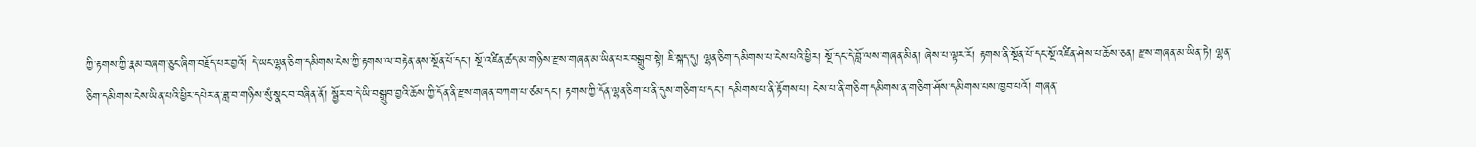ཀྱི་རྟགས་ཀྱི་རྣམ་བཞག་ཅུང་ཞིག་བརྗོད་པར་བྱའོ། དེ་ཡང་ལྷན་ཅིག་དམིགས་ངེས་ཀྱི་རྟགས་ལ་བརྟེན་ནས་སྔོན་པོ་དང་། སྔོ་འཛིན་ཚད་མ་གཉིས་རྫས་གཞན་མ་ཡིན་པར་བསྒྲུབ་སྟེ། ཇི་སྐད་དུ། ལྷན་ཅིག་དམིགས་པ་ངེས་པའི་ཕྱིར། སྔོ་དང་དེ་བློ་ལས་གཞན་མིན། ཞེས་པ་ལྟར་རོ། རྟགས་ནི་སྔོན་པོ་དང་སྔོ་འཛིན་ཤེས་པ་ཆོས་ཅན། རྫས་གཞན་མ་ཡིན་ཏེ། ལྷན་ཅིག་དམིགས་ངེས་ཡིན་པའི་ཕྱིར་དཔེར་ན་ཟླ་བ་གཉིས་སུཾ་སྣང་བ་བཞིན་ནོ། སྦྱོར་བ་དེ་ཡི་བསྒྲུབ་བྱའི་ཆོས་ཀྱི་དོན་ནི་རྫས་གཞན་བཀག་པ་ཙམ་དང་། རྟགས་ཀྱི་དོན་ལྷན་ཅིག་པ་ནི་དུས་གཅིག་པ་དང་། དམིགས་པ་ནི་རྟོགས་པ། ངེས་པ་ནི་གཅིག་དམིགས་ན་གཅིག་ཤོས་དམིགས་པས་ཁྱབ་པའོ། གཞན་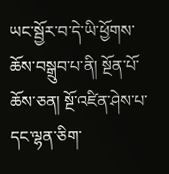ཡང་སྦྱོར་བ་དེ་ཡི་ཕྱོགས་ཆོས་བསྒྲུབ་པ་ནི། སྔོན་པོ་ཆོས་ཅན། སྔོ་འཛིན་ཤེས་པ་དང་ལྷན་ཅིག་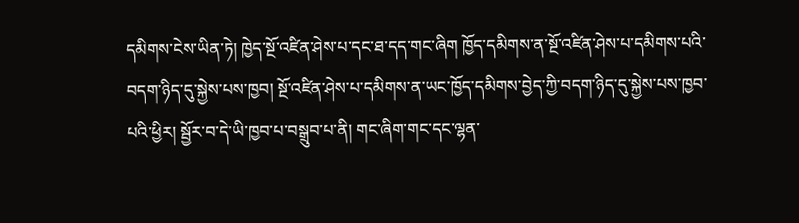དམིགས་ངེས་ཡིན་ཏེ། ཁྱེད་སྔོ་འཛིན་ཤེས་པ་དང་ཐ་དད་གང་ཞིག ཁྱོད་དམིགས་ན་སྔོ་འཛིན་ཤེས་པ་དམིགས་པའི་བདག་ཉིད་དུ་སྐྱེས་པས་ཁྱབ། སྔོ་འཛིན་ཤེས་པ་དམིགས་ན་ཡང་ཁྱོད་དམིགས་བྱེད་ཀྱི་བདག་ཉིད་དུ་སྐྱེས་པས་ཁྱབ་པའི་ཕྱིར། སྦྱོར་བ་དེ་ཡི་ཁྱབ་པ་བསྒྲུབ་པ་ནི། གང་ཞིག་གང་དང་ལྷན་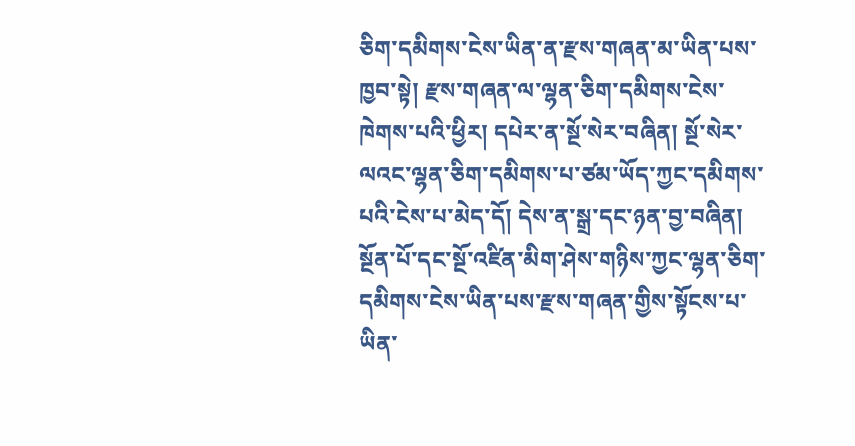ཅིག་དམིགས་ངེས་ཡིན་ན་རྫས་གཞན་མ་ཡིན་པས་ཁྱབ་སྟེ། རྫས་གཞན་ལ་ལྷན་ཅིག་དམིགས་ངེས་ཁེགས་པའི་ཕྱིར། དཔེར་ན་སྔོ་སེར་བཞིན། སྔོ་སེར་ལའང་ལྷན་ཅིག་དམིགས་པ་ཙམ་ཡོད་ཀྱང་དམིགས་པའི་ངེས་པ་མེད་དོ། དེས་ན་སྒྲ་དང་ཉན་བྱ་བཞིན། སྔོན་པོ་དང་སྔོ་འཛིན་མིག་ཤེས་གཉིས་ཀྱང་ལྷན་ཅིག་དམིགས་ངེས་ཡིན་པས་རྫས་གཞན་གྱིས་སྟོངས་པ་ཡིན་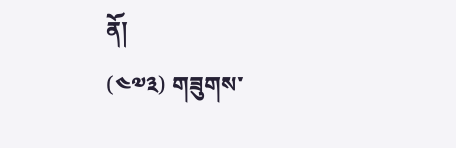ནོ།
(༤༧༣) གཟུགས་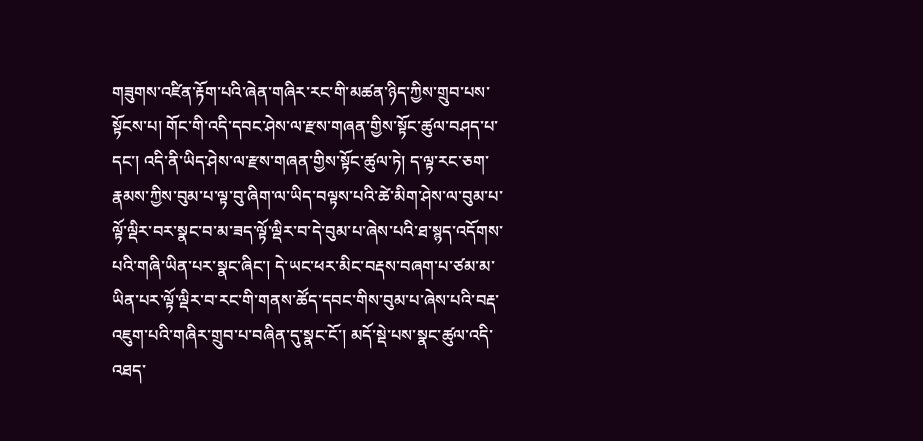གཟུགས་འཛིན་རྟོག་པའི་ཞེན་གཞིར་རང་གི་མཚན་ཉིད་ཀྱིས་གྲུབ་པས་སྟོངས་པ། གོང་གི་འདི་དབང་ཤེས་ལ་རྫས་གཞན་གྱིས་སྟོང་ཚུལ་བཤད་པ་དང་། འདི་ནི་ཡིད་ཤེས་ལ་རྫས་གཞན་གྱིས་སྟོང་ཚུལ་ཏེ། ད་ལྟ་རང་ཅག་རྣམས་ཀྱིས་བུམ་པ་ལྟ་བུ་ཞིག་ལ་ཡིད་བལྟས་པའི་ཚེ་མིག་ཤེས་ལ་བུམ་པ་ལྟོ་ལྡིཪ་བཪ་སྣང་བ་མ་ཟད་ལྟོ་ལྡིར་བ་དེ་བུམ་པ་ཞེས་པའི་ཐ་སྙད་འདོགས་པའི་གཞི་ཡིན་པར་སྣང་ཞིང་། དེ་ཡང་ཕཪ་མིང་བརྡས་བཞག་པ་ཙམ་མ་ཡིན་པར་ལྟོ་ལྡིར་བ་རང་གི་གནས་ཚོད་དབང་གིས་བུམ་པ་ཞེས་པའི་བརྡ་འཇུག་པའི་གཞིར་གྲུབ་པ་བཞིན་དུ་སྣང་ངོ་། མདོ་སྡེ་པས་སྣང་ཚུལ་འདི་འཐད་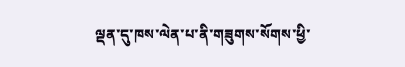ལྡན་དུ་ཁས་ལེན་པ་ནི་གཟུགས་སོགས་ཕྱི་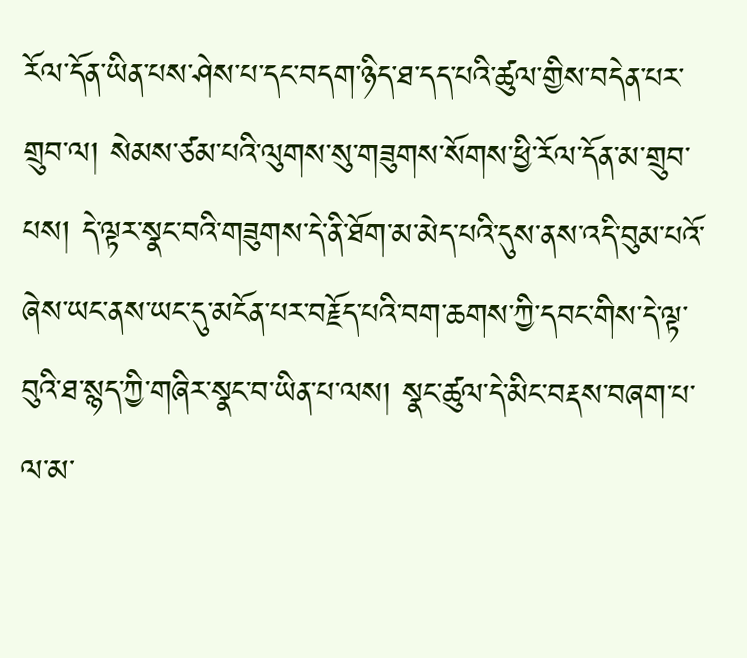རོལ་དོན་ཡིན་པས་ཤེས་པ་དང་བདག་ཉིད་ཐ་དད་པའི་ཚུལ་གྱིས་བདེན་པར་གྲུབ་ལ། སེམས་ཙམ་པའི་ལུགས་སུ་གཟུགས་སོགས་ཕྱི་རོལ་དོན་མ་གྲུབ་པས། དེ་ལྟར་སྣང་བའི་གཟུགས་དེ་ནི་ཐོག་མ་མེད་པའི་དུས་ནས་འདི་བུམ་པའོ་ཞེས་ཡང་ནས་ཡང་དུ་མངོན་པར་བརྗོད་པའི་བག་ཆགས་ཀྱི་དབང་གིས་དེ་ལྟ་བུའི་ཐ་སྙད་ཀྱི་གཞིར་སྣང་བ་ཡིན་པ་ལས། སྣང་ཚུལ་དེ་མིང་བརྡས་བཞག་པ་ལ་མ་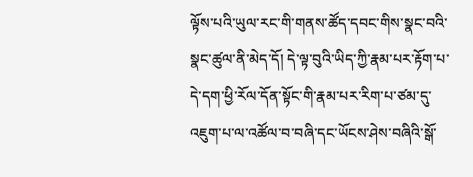ལྟོས་པའི་ཡུལ་རང་གི་གནས་ཚོད་དབང་གིས་སྣང་བའི་སྣང་ཚུལ་ནི་མེད་དོ། དེ་ལྟ་བུའི་ཡིད་ཀྱི་རྣམ་པར་རྟོག་པ་དེ་དག་ཕྱི་རོལ་དོན་སྟོང་གི་རྣམ་པར་རིག་པ་ཙམ་དུ་འཇུག་པ་ལ་འཚོལ་བ་བཞི་དང་ཡོངས་ཤེས་བཞིའི་སྒོ་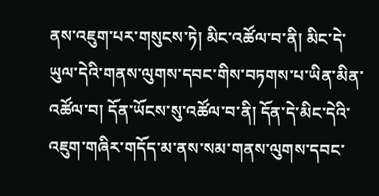ནས་འཇུག་པར་གསུངས་ཏེ། མིང་འཚོལ་བ་ནི། མིང་དེ་ཡུལ་དེའི་གནས་ལུགས་དབང་གིས་བཏགས་པ་ཡིན་མིན་འཚོལ་བ། དོན་ཡོངས་སུ་འཚོལ་བ་ནི། དོན་དེ་མིང་དེའི་འཇུག་གཞིར་གདོད་མ་ནས་སམ་གནས་ལུགས་དབང་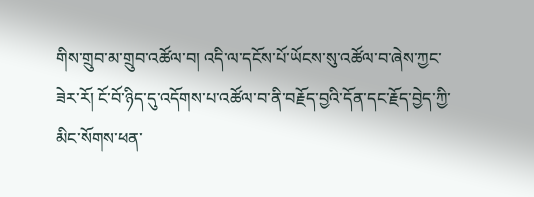གིས་གྲུབ་མ་གྲུབ་འཚོལ་བ། འདི་ལ་དངོས་པོ་ཡོངས་སུ་འཚོལ་བ་ཞེས་ཀྱང་ཟེར་རོ། ངོ་བོ་ཉིད་དུ་འདོགས་པ་འཚོལ་བ་ནི་བརྗོད་བྱའི་དོན་དང་རྗོད་བྱེད་ཀྱི་མིང་སོགས་ཕན་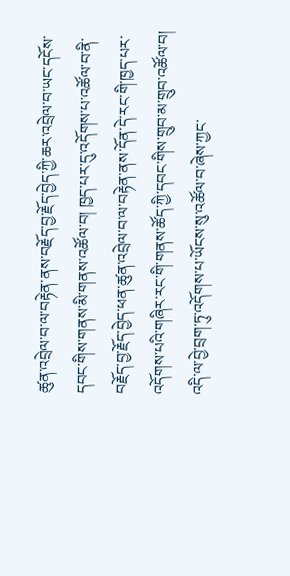ཚུན་འབྲེལ་བ་ལ་བརྟེན་ནས་བརྗོད་བྱ་རྗོད་བྱེད་ཀྱི་ཆར་འབྲེལ་བ་ཡང་དངོས་དབང་གིས་གནས་མི་གནས་འཚོལ་བ། ཁྱད་པར་དུ་འདོགས་པ་འཚོལ་བ་ནི་བརྗོད་བྱ་རྗོད་བྱེད་ཕན་ཚུན་འབྲེལ་བ་ལ་བརྟེན་ནས་དོན་དེ་རང་གི་ཁྱད་པར་འདོགས་པའི་གཞིར་རང་གི་གནས་ཚོད་ཀྱི་དབང་གིས་གྲུབ་མ་གྲུབ་འཚོལ་བ། འདི་ལ་བྱེ་བྲག་ཏུ་འདོགས་པ་ཡོངས་སུ་འཚོལ་བ་ཞེས་ཀྱང་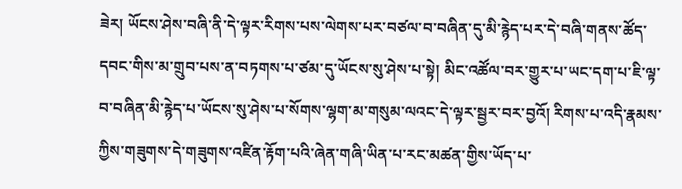ཟེར། ཡོངས་ཤེས་བཞི་ནི་དེ་ལྟར་རིགས་པས་ལེགས་པར་བཙལ་བ་བཞིན་དུ་མི་རྙེད་པར་དེ་བཞི་གནས་ཚོད་དབང་གིས་མ་གྲུབ་པས་ན་བཏགས་པ་ཙམ་དུ་ཡོངས་སུ་ཤེས་པ་སྟེ། མིང་འཚོལ་བར་གྱུར་པ་ཡང་དག་པ་ཇི་ལྟ་བ་བཞིན་མི་རྙེད་པ་ཡོངས་སུ་ཤེས་པ་སོགས་ལྷག་མ་གསུམ་ལའང་དེ་ལྟར་སྦྱར་བར་བྱའོ། རིགས་པ་འདི་རྣམས་ཀྱིས་གཟུགས་དེ་གཟུགས་འཛིན་རྟོག་པའི་ཞེན་གཞི་ཡིན་པ་རང་མཚན་གྱིས་ཡོད་པ་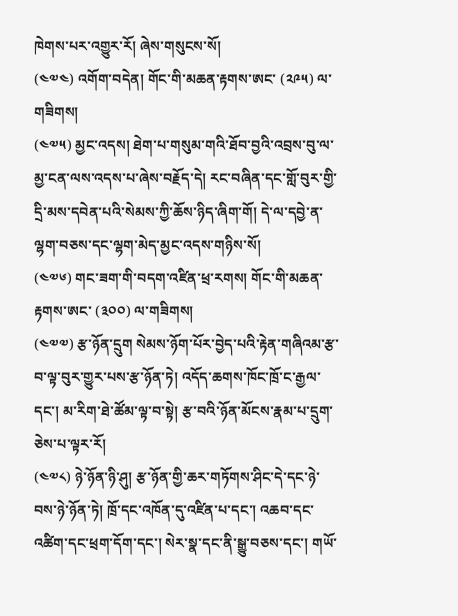ཁེགས་པར་འགྱུར་རོ། ཞེས་གསུངས་སོ།
(༤༧༤) འགོག་བདེན། གོང་གི་མཆན་རྟགས་ཨང་ (༢༩༥) ལ་གཟིགས།
(༤༧༥) མྱང་འདས། ཐེག་པ་གསུམ་གའི་ཐོབ་བྱའི་འབྲས་བུ་ལ་མྱ་ངན་ལས་འདས་པ་ཞེས་བརྗོད་དེ། རང་བཞིན་དང་གློ་བུར་གྱི་དྲི་མས་དབེན་པའི་སེམས་ཀྱི་ཆོས་ཉིད་ཞིག་གོ། དེ་ལ་དབྱེ་ན་ལྷག་བཅས་དང་ལྷག་མེད་མྱང་འདས་གཉིས་སོ།
(༤༧༦) གང་ཟག་གི་བདག་འཛིན་ཕྲ་རགས། གོང་གི་མཆན་རྟགས་ཨང་ (༣༠༠) ལ་གཟིགས།
(༤༧༧) རྩ་ཉོན་དྲུག སེམས་ཉོག་པོར་བྱེད་པའི་རྟེན་གཞིའམ་རྩ་བ་ལྟ་བུར་གྱུར་པས་རྩ་ཉོན་ཏེ། འདོད་ཆགས་ཁོང་ཁྲོ་ང་རྒྱལ་དང་། མ་རིག་ཐེ་ཚོམ་ལྟ་བ་སྟེ། རྩ་བའི་ཉོན་མོངས་རྣམ་པ་དྲུག་ཅེས་པ་ལྟར་རོ།
(༤༧༨) ཉེ་ཉོན་ཉི་ཤུ། རྩ་ཉོན་གྱི་ཆར་གཏོགས་ཤིང་དེ་དང་ཉེ་བས་ཉེ་ཉོན་ཏེ། ཁྲོ་དང་འཁོན་དུ་འཛིན་པ་དང་། འཆབ་དང་འཚིག་དང་ཕྲག་དོག་དང་། སེར་སྣ་དང་ནི་སྒྱུ་བཅས་དང་། གཡོ་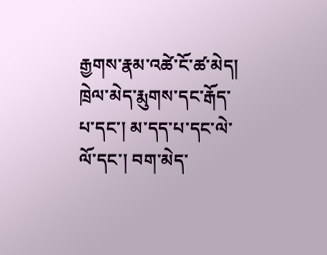རྒྱགས་རྣམ་འཚེ་ངོ་ཚ་མེད། ཁྲེལ་མེད་རྨུགས་དང་རྒོད་པ་དང་། མ་དད་པ་དང་ལེ་ལོ་དང་། བག་མེད་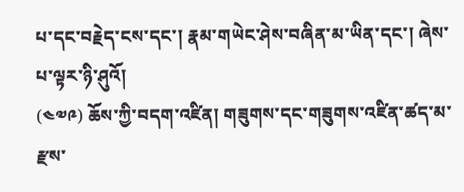པ་དང་བརྗེད་ངས་དང་། རྣམ་གཡེང་ཤེས་བཞིན་མ་ཡིན་དང་། ཞེས་པ་ལྟར་ཉི་ཤུའོ།
(༤༧༩) ཆོས་ཀྱི་བདག་འཛིན། གཟུགས་དང་གཟུགས་འཛིན་ཚད་མ་རྫས་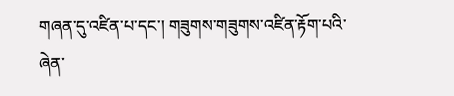གཞན་དུ་འཛིན་པ་དང་། གཟུགས་གཟུགས་འཛིན་རྟོག་པའི་ཞེན་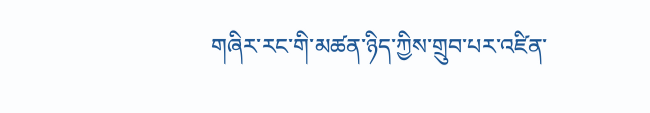གཞིར་རང་གི་མཚན་ཉིད་ཀྱིས་གྲུབ་པར་འཛིན་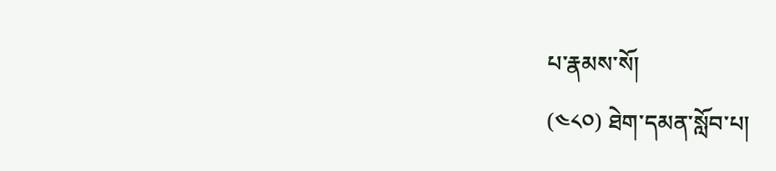པ་རྣམས་སོ།
(༤༨༠) ཐེག་དམན་སློབ་པ།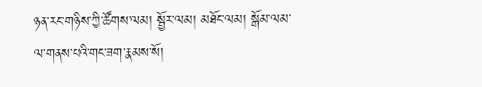ཉན་རང་གཉིས་ཀྱི་ཚོགས་ལམ། སྦྱོར་ལམ། མཐོང་ལམ། སྒོམ་ལམ་ལ་གནས་པའི་གང་ཟག་རྣམས་སོ།